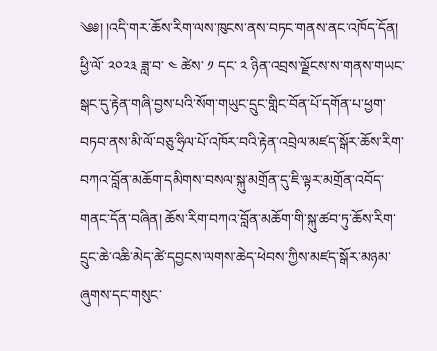༄༅། །འདི་གར་ཆོས་རིག་ལས་ཁུངས་ནས་བཏང་གནས་ནང་འཁོད་དོན། ཕྱི་ལོ་ ༢༠༢༣ ཟླ་བ་ ༤ ཚེས་ ༡ དང་ ༢ ཉིན་འབྲས་ལྗོངས་ས་གནས་གཡང་སྒང་དུ་རྟེན་གཞི་བྱས་པའི་སོག་གཡུང་དྲུང་གླིང་བོན་པོ་དགོན་པ་ཕྱག་བཏབ་ནས་མི་ལོ་བཅུ་ཧྲིལ་པོ་འཁོར་བའི་རྟེན་འབྲེལ་མཛད་སྒོར་ཆོས་རིག་བཀའ་བློན་མཆོག་དམིགས་བསལ་སྐུ་མགྲོན་དུ་ཇི་ལྟར་མགྲོན་འབོད་གནང་དོན་བཞིན། ཆོས་རིག་བཀའ་བློན་མཆོག་གི་སྐུ་ཚབ་ཏུ་ཆོས་རིག་དྲུང་ཆེ་འཆི་མེད་ཚེ་དབྱངས་ལགས་ཆེད་ཕེབས་ཀྱིས་མཛད་སྒོར་མཉམ་ཞུགས་དང་གསུང་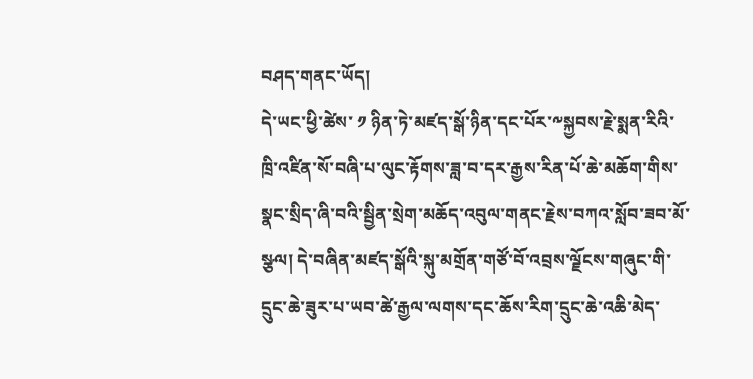བཤད་གནང་ཡོད།
དེ་ཡང་ཕྱི་ཚེས་ ༡ ཉིན་ཏེ་མཛད་སྒོ་ཉིན་དང་པོར་༸སྐྱབས་རྗེ་སྨན་རིའི་ཁྲི་འཛིན་སོ་བཞི་པ་ལུང་རྟོགས་ཟླ་བ་དར་རྒྱས་རིན་པོ་ཆེ་མཆོག་གིས་སྣང་སྲིད་ཞི་བའི་སྦྱིན་སྲེག་མཆོད་འབུལ་གནང་རྗེས་བཀའ་སློབ་ཟབ་མོ་སྩལ། དེ་བཞིན་མཛད་སྒོའི་སྐུ་མགྲོན་གཙོ་བོ་འབྲས་ལྗོངས་གཞུང་གི་དྲུང་ཆེ་ཟུར་པ་ཡབ་ཚེ་རྒྱལ་ལགས་དང་ཆོས་རིག་དྲུང་ཆེ་འཆི་མེད་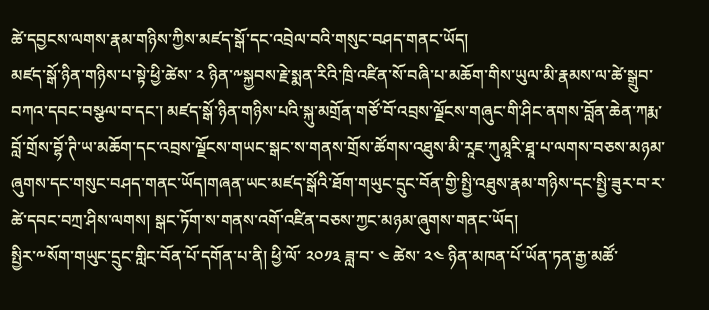ཚེ་དབྱངས་ལགས་རྣམ་གཉིས་ཀྱིས་མཛད་སྒོ་དང་འབྲེལ་བའི་གསུང་བཤད་གནང་ཡོད།
མཛད་སྒོ་ཉིན་གཉིས་པ་སྟེ་ཕྱི་ཚེས་ ༢ ཉིན་༸སྐྱབས་རྗེ་སྨན་རིའི་ཁྲི་འཛིན་སོ་བཞི་པ་མཆོག་གིས་ཡུལ་མི་རྣམས་ལ་ཚེ་སྒྲུབ་བཀའ་དབང་བསྩལ་བ་དང་། མཛད་སྒོ་ཉིན་གཉིས་པའི་སྐུ་མགྲོན་གཙོ་བོ་འབྲས་ལྗོངས་གཞུང་གི་ཤིང་ནགས་བློན་ཆེན་ཀརྨ་བློ་གྲོས་བྷོ་ཊི་ཡ་མཆོག་དང་འབྲས་ལྗོངས་གཡང་སྒང་ས་གནས་གྲོས་ཚོགས་འཐུས་མི་རཱཇ་ཀུམཱརི་ཐཱ་པ་ལགས་བཅས་མཉམ་ཞུགས་དང་གསུང་བཤད་གནང་ཡོད།གཞན་ཡང་མཛད་སྒོའི་ཐོག་གཡུང་དྲུང་བོན་གྱི་སྤྱི་འཐུས་རྣམ་གཉིས་དང་སྤྱི་ཟུར་བ་ར་ཚེ་དབང་བཀྲ་ཤིས་ལགས། སྒང་ཏོག་ས་གནས་འགོ་འཛིན་བཅས་ཀྱང་མཉམ་ཞུགས་གནང་ཡོད།
སྤྱིར་༸སོག་གཡུང་དྲུང་གླིང་བོན་པོ་དགོན་པ་ནི། ཕྱི་ལོ་ ༢༠༡༣ ཟླ་བ་ ༤ ཚེས་ ༢༤ ཉིན་མཁན་པོ་ཡོན་ཏན་རྒྱ་མཚོ་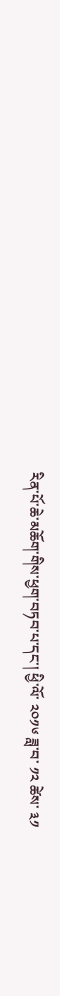རིན་པོ་ཆེ་མཆོག་གིས་ཕྱག་བཏབ་པ་དང་། ཕྱི་ལོ་ ༢༠༡༦ ཟླ་བ་ ༡༢ ཚེས་ ༣༡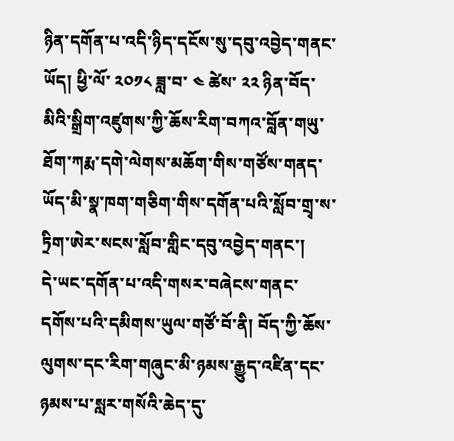ཉིན་དགོན་པ་འདི་ཉིད་དངོས་སུ་དབུ་འབྱེད་གནང་ཡོད། ཕྱི་ལོ་ ༢༠༡༨ ཟླ་བ་ ༤ ཚེས་ ༢༢ ཉིན་བོད་མིའི་སྒྲིག་འཛུགས་ཀྱི་ཆོས་རིག་བཀའ་བློན་གཡུ་ཐོག་ཀརྨ་དགེ་ལེགས་མཆོག་གིས་གཙོས་གནད་ཡོད་མི་སྣ་ཁག་གཅིག་གིས་དགོན་པའི་སློབ་གྲྭ་ས་ཏྲིག་ཨེར་སངས་སློབ་གླིང་དབུ་འབྱེད་གནང་།
དེ་ཡང་དགོན་པ་འདི་གསར་བཞེངས་གནང་དགོས་པའི་དམིགས་ཡུལ་གཙོ་བོ་ནི། བོད་ཀྱི་ཆོས་ལུགས་དང་རིག་གཞུང་མི་ཉམས་རྒྱུད་འཛིན་དང་ཉམས་པ་སླར་གསོའི་ཆེད་དུ་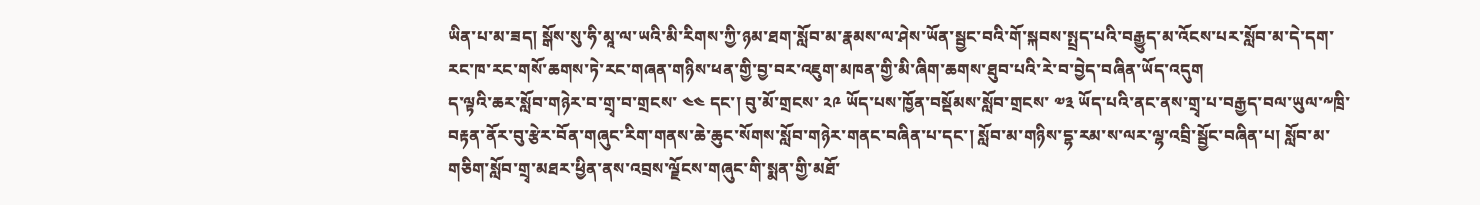ཡིན་པ་མ་ཟད། སྒོས་སུ་ཧི་མཱ་ལ་ཡའི་མི་རིགས་ཀྱི་ཉམ་ཐག་སློབ་མ་རྣམས་ལ་ཤེས་ཡོན་སྦྱང་བའི་གོ་སྐབས་སྤྲད་པའི་བརྒྱུད་མ་འོངས་པར་སློབ་མ་དེ་དག་རང་ཁ་རང་གསོ་ཆགས་ཏེ་རང་གཞན་གཉིས་ཕན་གྱི་བྱ་བར་འཇུག་མཁན་གྱི་མི་ཞིག་ཆགས་ཐུབ་པའི་རེ་བ་བྱེད་བཞིན་ཡོད་འདུག
ད་ལྟའི་ཆར་སློབ་གཉེར་བ་གྲྭ་བ་གྲངས་ ༤༤ དང་། བུ་མོ་གྲངས་ ༢༩ ཡོད་པས་ཁྱོན་བསྡོམས་སློབ་གྲངས་ ༧༣ ཡོད་པའི་ནང་ནས་གྲྭ་པ་བརྒྱད་བལ་ཡུལ་༸ཁྲི་བརྟན་ནོར་བུ་རྩེར་བོན་གཞུང་རིག་གནས་ཆེ་ཆུང་སོགས་སློབ་གཉེར་གནང་བཞིན་པ་དང་། སློབ་མ་གཉིས་དྷ་རམ་ས་ལར་ལྷ་འབྲི་སྦྱོང་བཞིན་པ། སློབ་མ་གཅིག་སློབ་གྲྭ་མཐར་ཕྱིན་ནས་འབྲས་ལྗོངས་གཞུང་གི་སྨན་གྱི་མཐོ་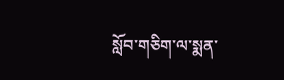སློབ་གཅིག་ལ་སྨན་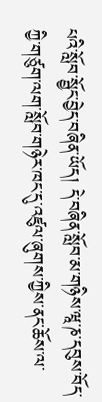པའི་སློབ་སྦྱོང་བྱེད་བཞིན་ཡོད། དེ་བཞིན་སློབ་མ་གཉིས་ཝཱ་ཎ་དབུས་བོད་ཀྱི་གཙུག་ལག་སློབ་གཉེར་ཁང་དུ་འཛུལ་ཞུགས་ཀྱིས་ནང་ཆོས་ལ་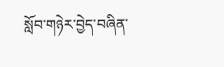སློབ་གཉེར་བྱེད་བཞིན་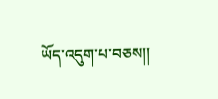ཡོད་འདུག་པ་བཅས།།